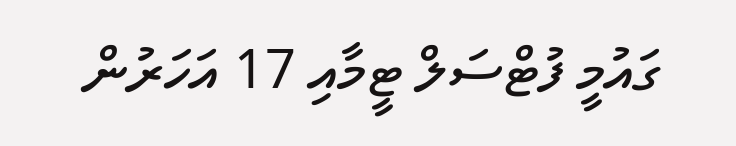ގައުމީ ފުޓްސަލް ޓީމާއި 17 އަހަރުން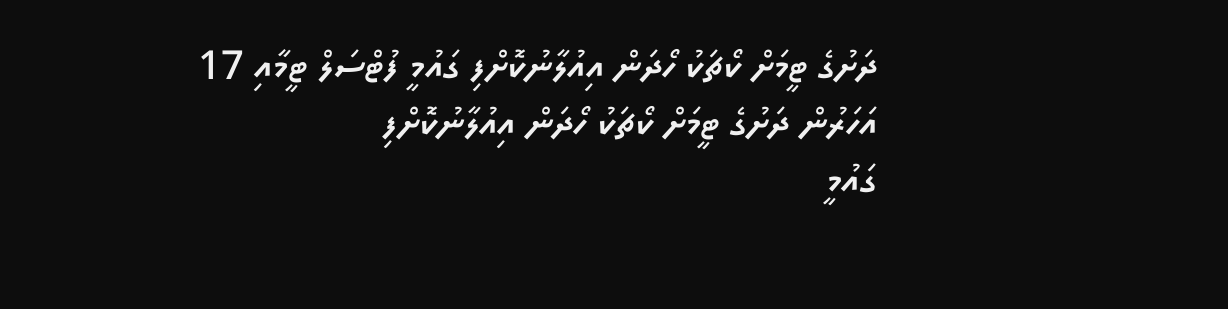ދަށުގެ ޓީމަށް ކޯޗަކު ހޯދަން އިއުލާނުކޮށްފި ގައުމީ ފުޓްސަލް ޓީމާއި 17 އަހަރުން ދަށުގެ ޓީމަށް ކޯޗަކު ހޯދަން އިއުލާނުކޮށްފި
ގައުމީ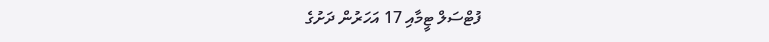ފުޓްސަލް ޓީމާއި 17 އަހަރުން ދަށުގެ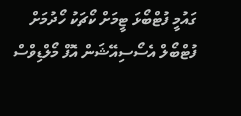ގައުމީ ފުޓްބޯޅަ ޓީމަށް ކޯޗަކު ހޯދުމަށް ފުޓްބޯލް އެސޯސިއޭޝަން އޮފް މޯލްޑިވްސް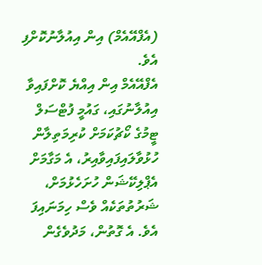(އެފްއޭއެމް) އިން އިއުލާނުކޮށްފި އެވެ.
އެފްއޭއެމް އިން އިއްޔެ ކޮށްފައިވާ އިއުލާނުގައި، ގައުމީ ފުޓްސަލް ޓީމުގެ ކޯޗުކަމަށް ކުރިމަތިލާން ހުޅުވާލައިފައިވާއިރު، އެ މަގާމަށް އެޕްލިކޭޝަން ހުށަހެޅުމަށް، ޝަރުތުތަކެއް ވެސް ހިމަނައިފަ އެވެ. އެ ގޮތުން، މަދުވެގެން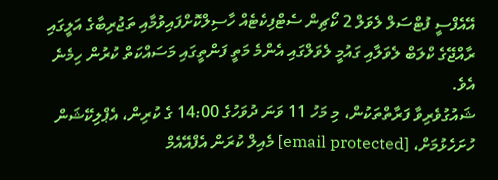އޭއެފްސީ ފުޓްސަލް ލެވަލް 2 ކޯޗިން ސެޓްފިކެޓެއް ހާސިލްކޮށްފައިވުމާއި ތަޖުރިބާގެ އަލީގައި ރާއްޖޭގެ ކްލަބް ލެވަލާއި ގައުމީ ލެވަލްގައި އެންމެ މަތީ ފަންތީގައި މަސައްކަތް ކުރުން ހިމެނެ އެވެ.
ޝައުގުވެރިވާ ފަރާތްތަކުން، މި މަހު 11 ވަނަ ދުވަހުގެ 14:00 ގެ ކުރިން، އެޕްލިކޭޝަން ހުށަހެޅުމަށް، [email protected] މެއިލް ކުރަން އެފްއޭއެމް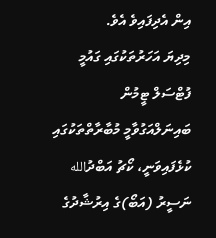އިން އެދިފައިވެ އެވެ.
މިދިޔަ އަހަރުތަކުގައި ގައުމީ ފުޓްސަލް ޓީމުން ބައިނަލްއަގުވާމީ މުބާރާތްތަކުގައި ކުޅެފައިވަނީ، ކޯޗު އަބްދުالله ނަސީރު (އަބޯ)ގެ އިރުޝާދުގެ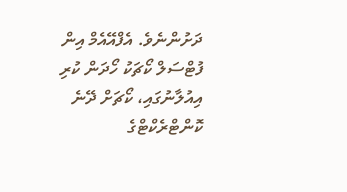ދަށުންނެވެ. އެފްއޭއެމް އިން ފުޓްސަލް ކޯޗަކު ހޯދަން ކުރި އިއުލާނުގައި، ކޯޗަށް ދޭނެ ކޮންޓްރެކްޓްގެ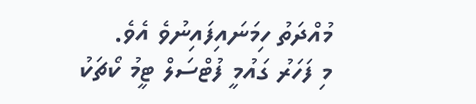މުއްދަތު ހިމަނައިފައިނުވެ އެވެ.
މި ފަހަރު ގައުމީ ފުޓްސަލް ޓީމު ކޯޗަކު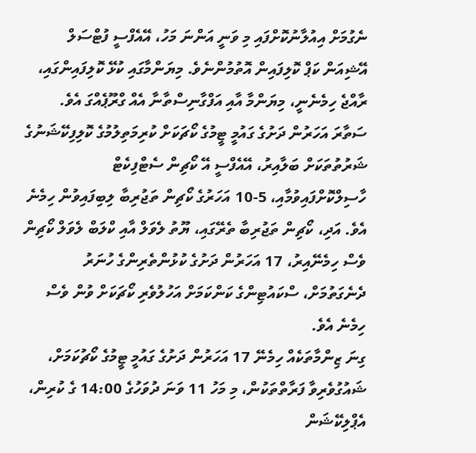ނެގުމަށް އިއުލާނުކޮށްފައި މި ވަނީ އަންނަ މަހު، އޭއެފްސީ ފުޓްސަލް އޭޝިއަން ކަޕް ކޮލިފައިން އޮތުމުންނެވެ. މިޔަންމާގައި ކުޅޭ ކޮލިފައިންގައި، ރާއްޖެ ހިމެނެނީ، މިޔަންމާ އާއި އަފްގާނިސްތާނާ އެއް ގްރޫޕެއްގަ އެވެ.
ސަތާރަ އަހަރުން ދަށުގެ ގައުމީ ޓީމުގެ ކޯޗަކަށް ކުރިމަތިލުމުގެ ކޮލިފިކޭޝަނުގެ ޝަރުތުތަކަށް ބަލާއިރު، އޭއެފްސީ އޭ ކޯޗިން ސެޓްފިކެޓް ހާސިލްކޮށްފައިވުމާއި، 5-10 އަހަރުގެ ކޯޗިން ތަޖުރިބާ ލިބިފައިވުން ހިމެނެ އެވެ. އަދި، ކޯޗިން ތަޖުރިބާ ތެރޭގައި، ޔޫތު ލެވަލް އާއި ކްލަބް ލެވަލް ކޯޗިން ވެސް ހިމެނޭއިރު، 17 އަހަރުން ދަށުގެ ކުޅުންތެރިންގެ ހުނަރު ދެނެގަތުމަށް، ސްކައުޓިންގެ ކަންކަމަށް އަހުލުވެރި ކޯޗަކަށް ވުން ވެސް ހިމެނެ އެވެ.
ގިނަ ޒިންމާތަކެއް ހިމެނޭ 17 އަހަރުން ދަށުގެ ގައުމީ ޓީމުގެ ކޯޗުކަމަށް، ޝައުގުވެރިވާ ފަރާތްތަކުން، މި މަހު 11 ވަނަ ދުވަހުގެ 14:00 ގެ ކުރިން، އެޕްލިކޭޝަން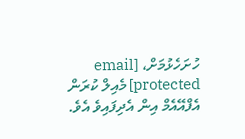ހުށަހެޅުމަށް، [email protected] މެއިލް ކުރަން އެފްއޭއެމް އިން އެދިފައިވެ އެވެ.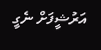އަރުޝީފަށް ނެގީ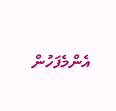އެންމެފަހުން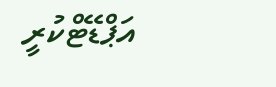އަޕްޑޭޓްކުރީ